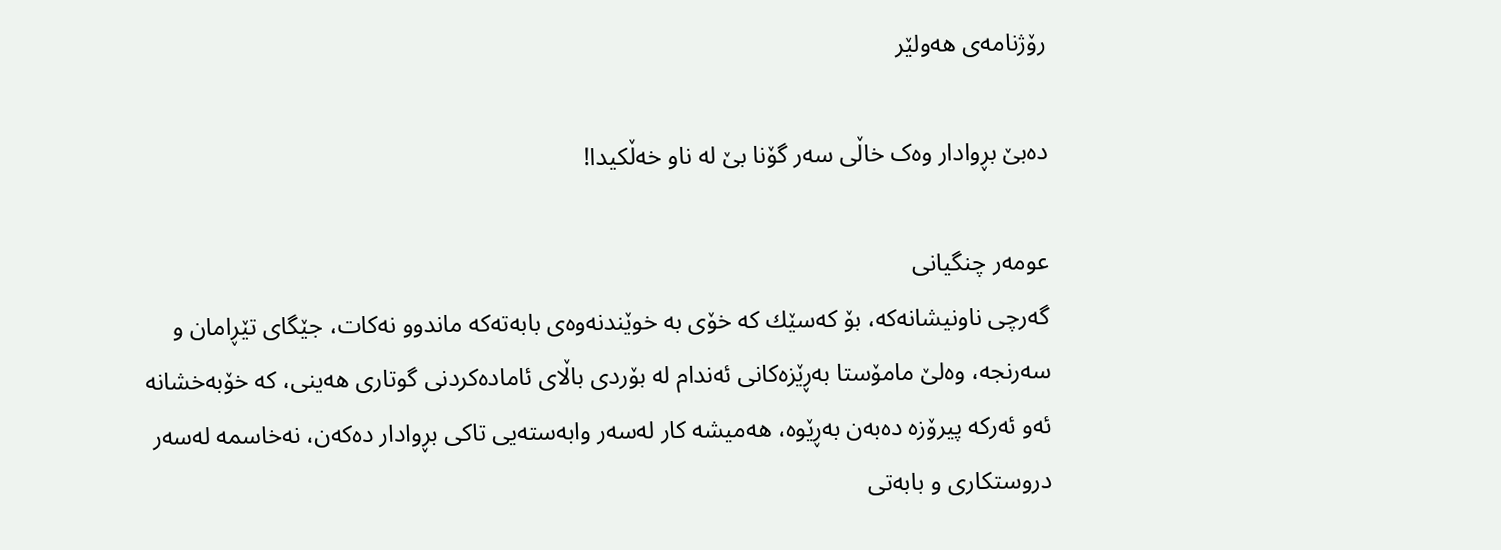رۆژنامەی ھەولێر

دەبێ بڕوادار وەک خاڵی سەر گۆنا بێ لە ناو خەڵکیدا!

عومەر چنگیانی
گەرچی ناونیشانەكە، بۆ كەسێك كە خۆی بە خوێندنەوەی بابەتەكە ماندوو نەكات، جێگای تێڕامان و سەرنجە، وەلێ مامۆستا بەڕێزەكانی ئەندام لە بۆردی باڵای ئامادەكردنی گوتاری هەینی، كە خۆبەخشانە ئەو ئەركە پیرۆزە دەبەن بەڕێوە، هەمیشە كار لەسەر وابەستەیی تاكی بڕوادار دەكەن، نەخاسمە لەسەر دروستكاری و بابەتی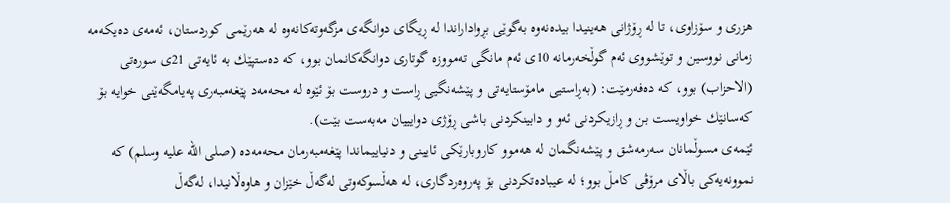هزری و سۆزاوی، تا لە ڕۆژانی هەینیدا بیدەنەوە بەگوێی بڕواداراندا لە ڕیگای دوانگەی مزگەوتەكانەوە لە هەرێمی كوردستان، ئەمەی دەیكەمە زمانی نووسین و توێشووی ئەم گوڵخەرمانە 10ی ئەم مانگی تەمووزە گوتاری دوانگەكانمان بوو، كە دەستپێك بە ئایەتی 21ی سورەتی (الاحزاب) بوو، كە دەفەرمێت: (بەڕاستیی مامۆستایەتی و پێشەنگیی ڕاست و دروست بۆ ئێوە لە محەمەد پێغەمبەری پەیامگەێنی خوایە بۆ كەسانێك خواویست بن و ڕازیکردنی ئەو و دابینكردنی باشی ڕۆژی دوایییان مەبەست بێت).
ئێمەی مسوڵمانان سەرمەشق و پێشەنگمان لە هەموو کاروبارێکی ئایینی و دنیاییماندا پێغەمبەرمان محەمەدە (صلى الله عليه وسلم) کە نموونەیەکی باڵای مرۆڤی کامڵ بوو؛ لە عیبادەتکردنی بۆ پەروەردگاری، لە هه‌ڵسوکەوتی لەگەڵ خێزان و هاوەڵانیدا، لەگەڵ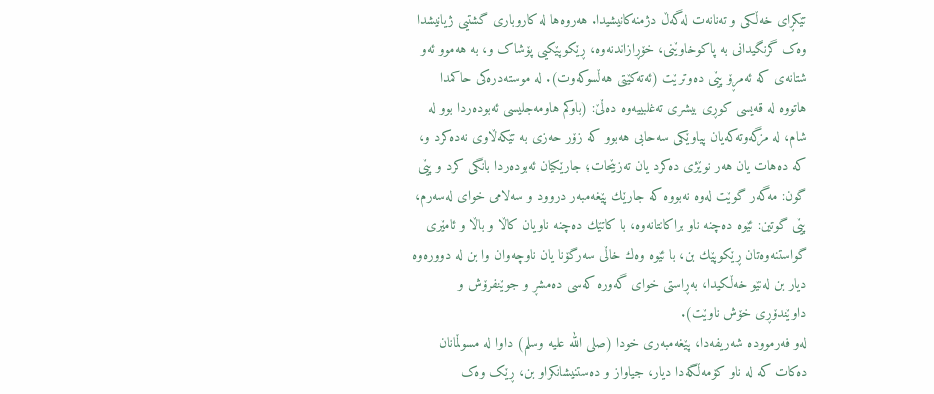تێکڕای خەڵکی و تەنانەت لەگەڵ دژمنەکانیشیدا. هەروەها لە کاروباری گشتیی ژیانیشدا وەک گرنگیدانی بە پاکوخاوێنی، خۆڕازاندنەوە، ڕێکوپێکیی پۆشاک و، بە هەموو ئەو شتانەی کە ئەمڕۆ پێی دەوترێت (ئەتەکێتی هەڵسوکەوت). لە موستەدرەكی حاكمدا هاتووە لە قەیسی كوڕی بیشری تەغلبییەوە دەڵێ: (باوكم هاومەجلیسی ئەبودەردا بوو لە شام، لە مزگەوتەكەیان پیاوێكی سەحابی هەبوو كە زۆر حەزی بە تێكەڵاوی نەدەكرد و، كە دەهات یان هەر نوێژی دەكرد یان تەزبێحات؛ جارێكیان ئەبودەردا بانگی كرد و پێی گون: مەگەر گوێت لەوە نەبووە كە جارێك پێغەمبەر دروود و سەلامی خوای لەسەرم، پێی گوتین: ئێوە دەچنە ناو براكانتانەوە، با كاتێك دەچنە ناویان كاڵا و باڵا و ئامێری گواستنەوەتان ڕێكوپێك بن، با ئێوە وەك خاڵی سەرگۆنا یان ناوچەوان وا بن لە دوورەوە دیار بن لەنێو خەڵكیدا، بەڕاستی خوای گەورە كەسی دەمشڕ و جوێنفرۆش و داوێندۆڕی خۆش ناوێت).
لەو فەرموودە شەریفەدا، پێغەمبەری خودا (صلى الله عليه وسلم) داوا لە مسوڵمانان دەکات کە لە ناو کۆمەڵگەدا دیار، جیاواز و دەستنیشانکراو بن، ڕێک وەک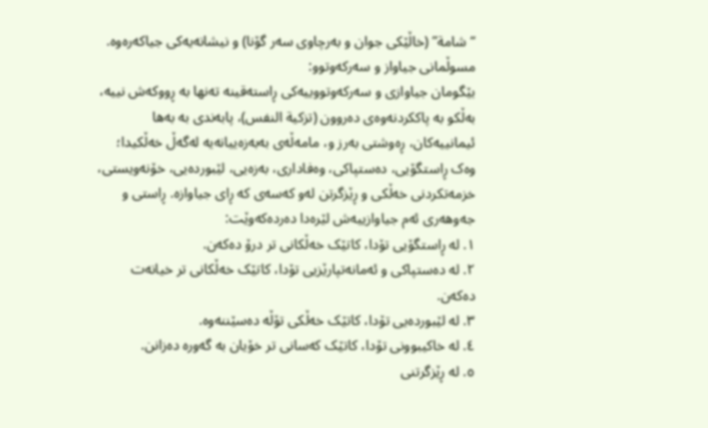“شامة” (خاڵێکی جوان و بەرچاوی سەر گۆنا) و نیشانەیەکی جیاکەرەوە.
مسوڵمانی جیاواز و سەرکەوتوو:
بێگومان جیاوازی و سەرکەوتووییەکی ڕاستەقینە تەنها بە ڕووکەش نییە، بەڵکو بە پاککردنەوەی دەروون (تزكية النفس)، پابەندی بە بەها ئیمانییەکان، ڕەوشتی بەرز و، مامەڵەی بەبەزەییانەیە لەگەڵ خەڵکیدا؛ وەک ڕاستگۆیی، دەستپاکی، وەفاداری، بەزەیی، لێبوردەیی، خۆنەویستی، خزمەتکردنی خەڵکی و ڕێزگرتن لەو کەسەی کە ڕای جیاوازە. ڕاستی و جەوهەری ئەم جیاوازییەش لێرەدا دەردەکەوێت:
۱. لە ڕاستگۆیی تۆدا، کاتێک خەڵکانی تر درۆ دەکەن.
۲. لە دەستپاکی و ئەمانەتپارێزیی تۆدا، کاتێک خەڵکانی تر خیانەت دەکەن.
۳. لە لێبوردەیی تۆدا، کاتێک خەڵکی تۆڵە دەسێننەوە.
٤. لە خاکیبوونی تۆدا، کاتێک کەسانی تر خۆیان بە گەورە دەزانن.
٥. لە ڕێزگرتنی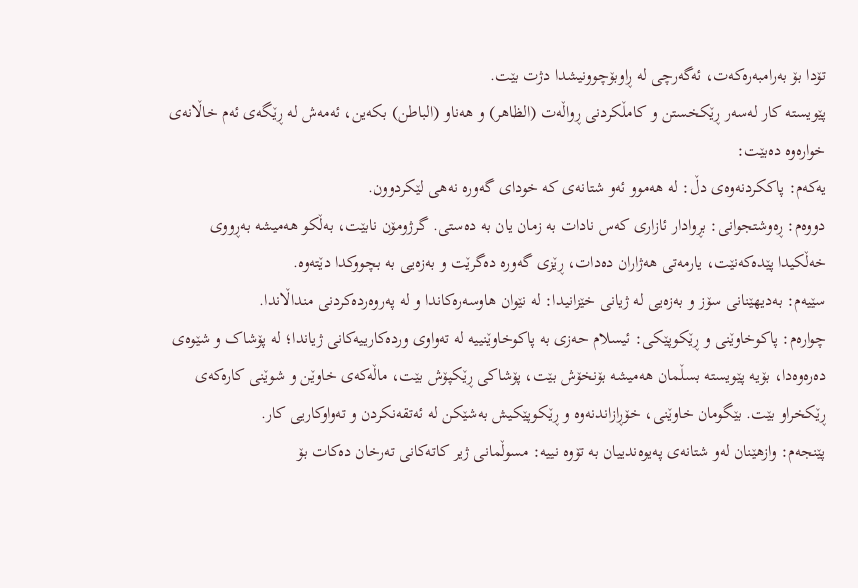تۆدا بۆ بەرامبەرەکەت، ئەگەرچی لە ڕاوبۆچوونیشدا دژت بێت.
پێویستە کار لەسەر ڕێکخستن و کامڵکردنی ڕواڵەت (الظاهر) و هەناو (الباطن) بکەین، ئەمەش لە ڕێگەی ئەم خاڵانەی خوارەوە دەبێت:
یەکەم: پاککردنەوەی دڵ: لە هەموو ئەو شتانەی کە خودای گەورە نەهی لێکردوون.
دووەم: ڕەوشتجوانی: بڕوادار ئازاری کەس نادات بە زمان یان بە دەستی. گرژومۆن نابێت، بەڵکو هەمیشە بەڕووی خەڵکیدا پێدەکەنێت، یارمەتی هەژاران دەدات، ڕێزی گەورە دەگرێت و بەزەیی بە بچووکدا دێتەوە.
سێیەم: بەدیهێنانی سۆز و بەزەیی لە ژیانی خێزانیدا: لە نێوان هاوسەرەکاندا و لە پەروەردەکردنی منداڵاندا.
چوارەم: پاکوخاوێنی و ڕێکوپێکی: ئیسلام حەزی بە پاکوخاوێنییە لە تەواوی وردەکارییەکانی ژیاندا؛ لە پۆشاک و شێوەی دەرەوەدا، بۆیە پێویستە بسڵمان هەمیشە بۆنخۆش بێت، پۆشاکی ڕێکپۆش بێت، ماڵەکەی خاوێن و شوێنی کارەکەی ڕێکخراو بێت. بێگومان خاوێنی، خۆڕازاندنەوە و ڕێکوپێکیش بەشێکن لە ئەتقەنکردن و تەواوکاریی کار.
پێنجەم: وازهێنان لەو شتانەی پەیوەندییان بە تۆوە نییە: مسوڵمانی ژیر کاتەکانی تەرخان دەکات بۆ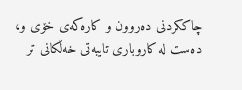چاککردنی دەروون و کارەکەی خۆی و، دەست لە کاروباری تایبەتی خەڵکانی تر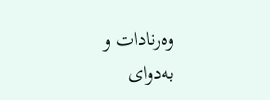وەرنادات و بەدوای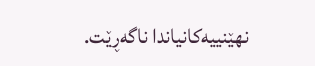نهێنییەکانیاندا ناگەڕێت.